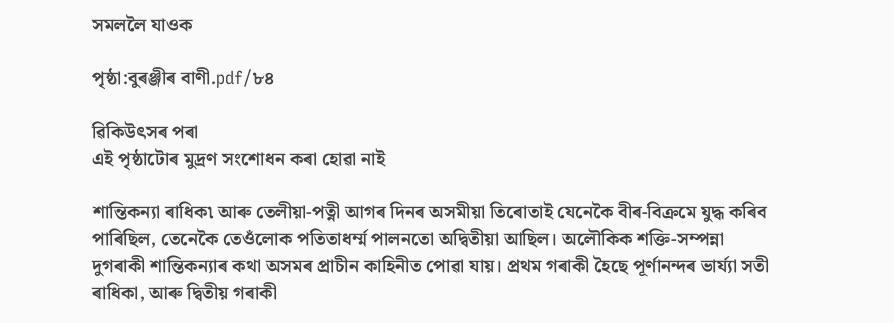সমললৈ যাওক

পৃষ্ঠা:বুৰঞ্জীৰ বাণী.pdf/৮৪

ৱিকিউৎসৰ পৰা
এই পৃষ্ঠাটোৰ মুদ্ৰণ সংশোধন কৰা হোৱা নাই

শান্তিকন্যা ৰাধিক৷ আৰু তেলীয়া-পত্নী আগৰ দিনৰ অসমীয়া তিৰোতাই যেনেকৈ বীৰ-বিক্ৰমে যুদ্ধ কৰিব পাৰিছিল, তেনেকৈ তেওঁলোক পতিতাধৰ্ম্ম পালনতো অদ্বিতীয়া আছিল। অলৌকিক শক্তি-সম্পন্না দুগৰাকী শান্তিকন্যাৰ কথা অসমৰ প্ৰাচীন কাহিনীত পোৱা যায়। প্ৰথম গৰাকী হৈছে পূৰ্ণানন্দৰ ভাৰ্য্যা সতী ৰাধিকা, আৰু দ্বিতীয় গৰাকী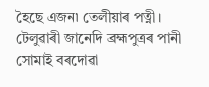হৈছে এজন৷ তেলীয়াৰ পত্নী। টেলুৱাৰী জানেদি ব্ৰহ্মপুত্ৰৰ পানী সোমাই বৰদোৱা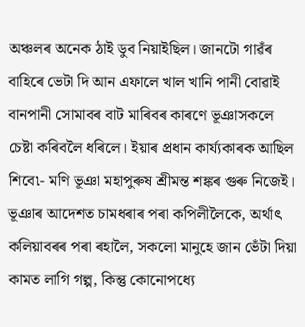অঞ্চলৰ অনেক ঠাই ডুব নিয়াইছিল। জানটো গাৱঁৰ বাহিৰে ভেটা দি আন এফালে খাল খানি পানী বোৱাই বানপানী সোমাবৰ বাট মাৰিবৰ কাৰণে ভূঞাসকলে চেষ্টা কৰিবলৈ ধৰিলে। ইয়াৰ প্ৰধান কাৰ্য্যকাৰক আছিল শিবে৷- মণি ভূঞা মহাপুৰুষ শ্ৰীমন্ত শঙ্কৰ গুৰু নিজেই। ভূঞাৰ আদেশত চামধৰাৰ পৰা কপিলীলৈকে, অৰ্থাৎ কলিয়াবৰৰ পৰা ৰহালৈ, সকলো মানুহে জান ভেঁটা দিয়া কামত লাগি গল্প, কিন্তু কোনোপধ্যে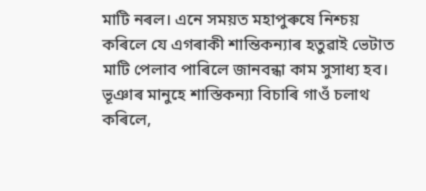মাটি নৰল। এনে সময়ত মহাপুৰুষে নিশ্চয় কৰিলে যে এগৰাকী শান্তিকন্যাৰ হতুৱাই ভেটাত মাটি পেলাব পাৰিলে জানবন্ধা কাম সুসাধ্য হব। ভূঞাৰ মানুহে শাস্তিকন্যা বিচাৰি গাওঁ চলাথ কৰিলে,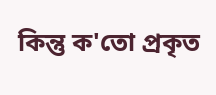কিন্তু ক'তো প্ৰকৃত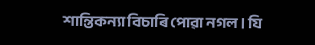শান্তিকন্যা বিচাৰি পোৱা নগল। যি